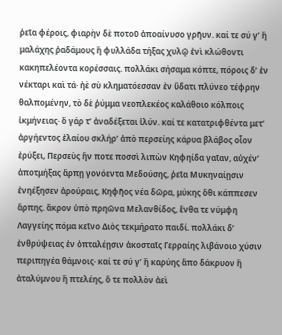ῥεῖα φέροις, φιαρὴν δὲ ποτοῦ ἀποαίνυσο γρῆυν. καί τε σύ γ’ ἢ μαλάχης ῥαδάμους ἢ φυλλάδα τήξας χυλῷ ἐνὶ κλώθοντι κακηπελέοντα κορέσσαις. πολλάκι σήσαμα κόπτε, πόροις δ’ ἐν νέκταρι καὶ τά· ἠὲ σὺ κληματόεσσαν ἐν ὕδατι πλύνεο τέφρην θαλπομένην, τὸ δὲ ῥύμμα νεοπλεκέος καλάθοιο κόλποις ἰκμήνειας· ὃ γάρ τ’ ἀναδέξεται ἰλύν. καί τε κατατριφθέντα μετ’ ἀργήεντος ἐλαίου σκλήρ’ ἀπὸ περσείης κάρυα βλάβος οἶον ἐρύξει, Περσεὺς ἥν ποτε ποσσὶ λιπὼν Κηφηίδα γαῖαν, αὐχέν’ ἀποτμήξας ἅρπῃ γονόεντα Μεδούσης, ῥεῖα Μυκηναίῃσιν ἐνηέξησεν ἀρούραις, Κηφῆος νέα δῶρα, μύκης ὅθι κάππεσεν ἅρπης. ἄκρον ὑπὸ πρηῶνα Μελανθίδος, ἔνθα τε νύμφη Λαγγείης πόμα κεῖνο Διὸς τεκμήρατο παιδί. πολλάκι δ’ ἐνθρύψειας ἐν ὀπταλέῃσιν ἀκοσταῖς Γερραίης λιβάνοιο χύσιν περιπηγέα θάμνοις· καί τε σύ γ’ ἢ καρύης ἄπο δάκρυον ἢ ἀταλύμνου ἢ πτελέης, ὅ τε πολλὸν ἀεὶ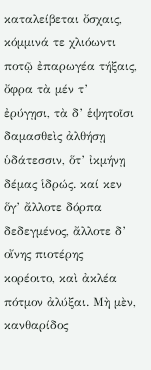καταλείβεται ὄσχαις, κόμμινά τε χλιόωντι ποτῷ ἐπαρωγέα τήξαις, ὄφρα τὰ μέν τ’ ἐρύγῃσι, τὰ δ’ ἑψητοῖσι δαμασθεὶς ἀλθήσῃ ὑδάτεσσιν, ὅτ’ ἰκμήνῃ δέμας ἱδρώς. καί κεν ὅγ’ ἄλλοτε δόρπα δεδεγμένος, ἄλλοτε δ’ οἴνης πιοτέρης κορέοιτο, καὶ ἀκλέα πότμον ἀλύξαι. Μὴ μὲν, κανθαρίδος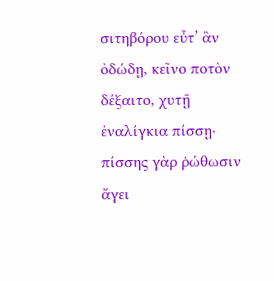σιτηβόρου εὖτ’ ἂν ὀδώδῃ, κεῖνο ποτὸν δέξαιτο, χυτῇ ἐναλίγκια πίσσῃ· πίσσης γὰρ ῥώθωσιν ἄγει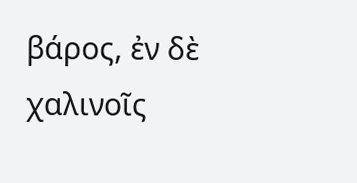βάρος, ἐν δὲ χαλινοῖς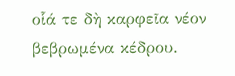οἷά τε δὴ καρφεῖα νέον βεβρωμένα κέδρου.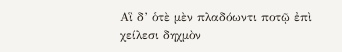Αἳ δ’ ὁτὲ μὲν πλαδόωντι ποτῷ ἐπὶ χείλεσι δηχμὸν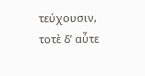τεύχουσιν, τοτὲ δ’ αὖτε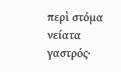περὶ στόμα νείατα γαστρός·